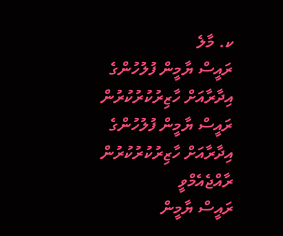ކ. މާލެ
ރައީސް ޔާމީން ފުލުހުންގެ އިދާރާއަށް ހާޒިރުކުރުކުރުން
ރައީސް ޔާމީން ފުލުހުންގެ އިދާރާއަށް ހާޒިރުކުރުކުރުން
ރާއްޖެއެމްވީ
ރައީސް ޔާމީން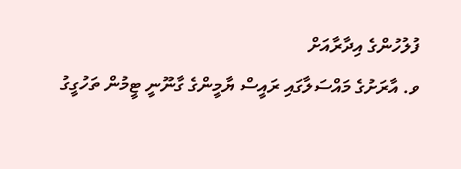ފުލުހުންގެ އިދާރާއަށް
ވ. އާރަށުގެ މައްސަލާގައި ރައީސް ޔާމީންގެ ގާނޫނީ ޓީމުން ތަހުގީގު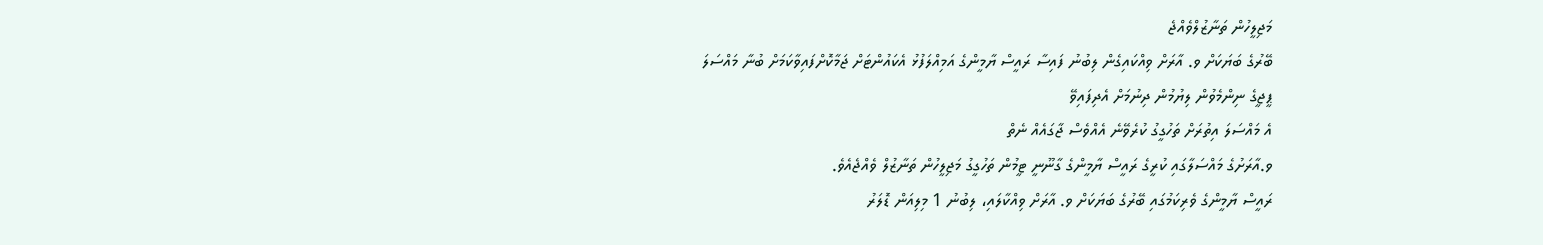މަޖިލީހުން ތަނާޒުލްވެއްޖެ
ބޭރުގެ ބަޔަކަށް ވ. އާރަށް ވިއްކައިގެން ލިބުނު ފައިސާ ރައީސް ޔާމީންގެ އަމިއްލަފުޅު އެކައުންޓަށް ޖަމާކޮށްފައިވާކަމަށް ބުނާ މައްސަލަ
ޕީޖީގެ ނިންމެވުން ލިޔުމުން ދިނުމަށް އެދިފައިވޭ
އެ މައްސަލަ އިތުރަށް ތަހުގީގު ކުރެވޭނެ އެއްވެސް ޖާގައެއް ނެތް
ވ.އާރަށުގެ މައްސަލާގައި ކުރީގެ ރައީސް ޔާމީންގެ ގާނޫނީ ޓީމުން ތަހުގީގު މަޖިލީހުން ތަނާޒުލް ވެއްޖެއެވެ.
ރައީސް ޔާމީންގެ ވެރިކަމުގައި ބޭރުގެ ބަޔަކަށް ވ. އާރަށް ވިއްކާލައި، ލިބުނު 1 މިލިއަން ޑޮލަރު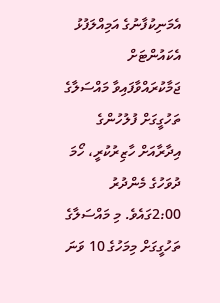އެމަނިކުފާނުގެ އަމިއްލަފުޅު އެކައުންޓަށް ޖަމާކުރައްވާފައިވާ މައްސަލާގެ ތަހުގީގަށް ފުލުހުންގެ އިދާރާއަށް ހާޒިރުކުރީ، ހޯމަ ދުވަހުގެ މެންދުރު 2:00ގައެވެ. މި މައްސަލާގެ ތަހުގީގަށް މިމަހުގެ 10 ވަނަ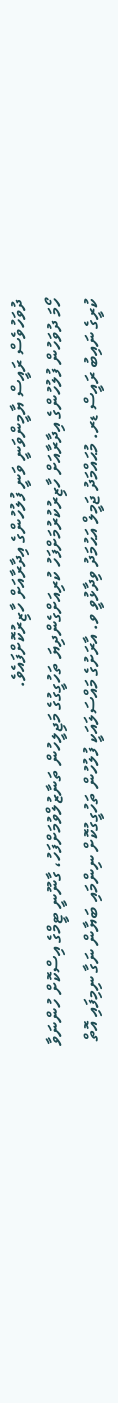ދުވަހުވެސް ރައީސް ޔާމީންވަނީ ވަނީ ފުލުހުންގެ އިދާރާއަށް ހާޒިރުކޮށްފައެވެ.
ހޯމަ ދުވަހުން ފުލުހުންގެ އިދާރާއަށް ހާޒިރުކުރުމަށްފަހު ކުރިއަށްގެންދިޔަ ތަހުގީގުގެ މަޖިލީހުން ތަނާޒުލްވުމަށްފަހު، ގާނޫނީ ޓީމްގެ އިސްކޮށް ހުންނަވާ ކުރީގެ ނައިބު ރައީސް ޑރ. މުޙައްމަދު ޖަމީލް އަޙުމަދު ވިދާޅުވީ ވ. އާރަށުގެ މައްސަލައަކީ ފުލުހުން ތަހުގީގުކޮށް ނިންމައި ބަޔާން ނަގާ ނިމިފައި އޮތް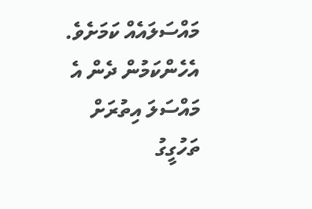މައްސަލައެއް ކަމަށެވެ. އެހެންކަމުން ދެން އެ މައްސަލަ އިތުރަށް ތަހުގީގު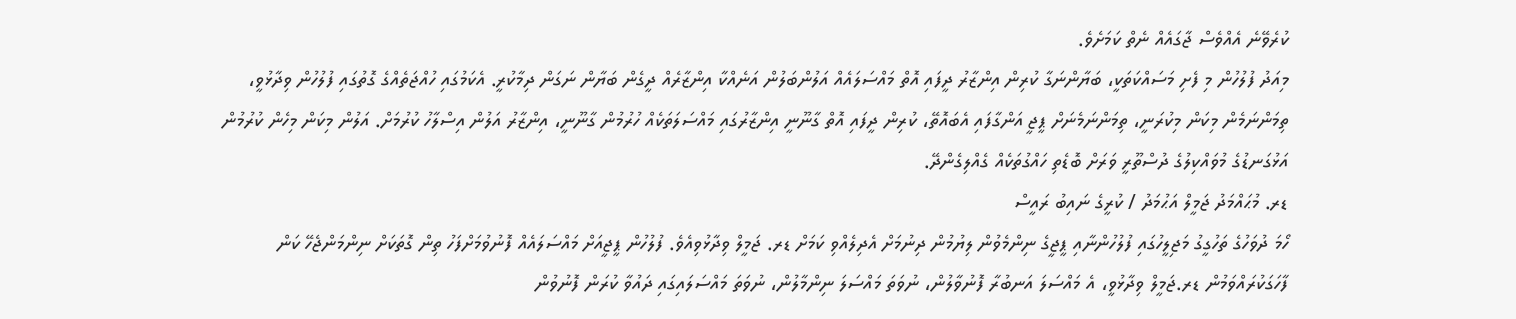ކުރެވޭނެ އެއްވެސް ޖާގައެއް ނެތް ކަމަށެވެ.
މިއަދު ފުލުހުން މި ފެށި މަސައްކަތަކީ، ބަޔާންނަގާ ކުރިން އިންޒާރު ދީފައި އޮތް މައްސަލައެއް އަލުންބަލުން އަނެއްކާ އިންޒާރެއް ދީގެން ބަޔާން ނަގަން ދިމާކުރީ. އެކަމުގައި ހުއްޖަތެއްގެ ގޮތުގައި ފުލުހުން ވިދާޅުވީ، ތިމަންނަމެން މިކަން މިކުރަނީ، ތިމަންނަމެނަށް ޕީޖީ އަންގާފައި އެބައޮތޭ، ކުރިން ދީފައި އޮތް ގާނޫނީ އިންޒާރުގައި މައްސަލަތަކެއް ހުރުމުން ގާނޫނީ، އިންޒާރު އަލުން އިސްލާހު ކުރުމަށް. އަލުން މިކަން މިހެން ކުރުމުން އަޅުގަނޑުގެ މުވައްކިލުގެ ދުސްތޫރީ ވަރަށް ބޮޑެތި ހައްގުތަކެއް ގެއްލިގެންދޭ.
ޑރ. މުޙައްމަދު ޖަމީލް އަޙުމަދު / ކުރީގެ ނައިބު ރައީސް
ހޯމަ ދުވަހުގެ ތަހުގީގު މަޖިލީހުގައި ފުލުހުންނާއި ޕީޖީގެ ނިންމެވުން ލިޔުމުން ދިނުމަށް އެދިލެއްވި ކަމަށް ޑރ. ޖަމީލް ވިދާޅުވިއެވެ. ފުލުހުން ޕީޖީއަށް މައްސަލައެއް ފޮނުވުމަށްފަހު ތިން ގޮތަކަށް ނިންމަންޖެހޭ ކަން ފާހަގަކުރައްވަމުން ޑރ.ޖަމީލް ވިދާޅުވީ، އެ މައްސަލަ އަނބުރާ ފޮނުވާލުން، ނުވަތަ މައްސަލަ ނިންމާލުން، ނުވަތަ މައްސަލައިގައި ދައުވާ ކުރަން ފޮނުވުން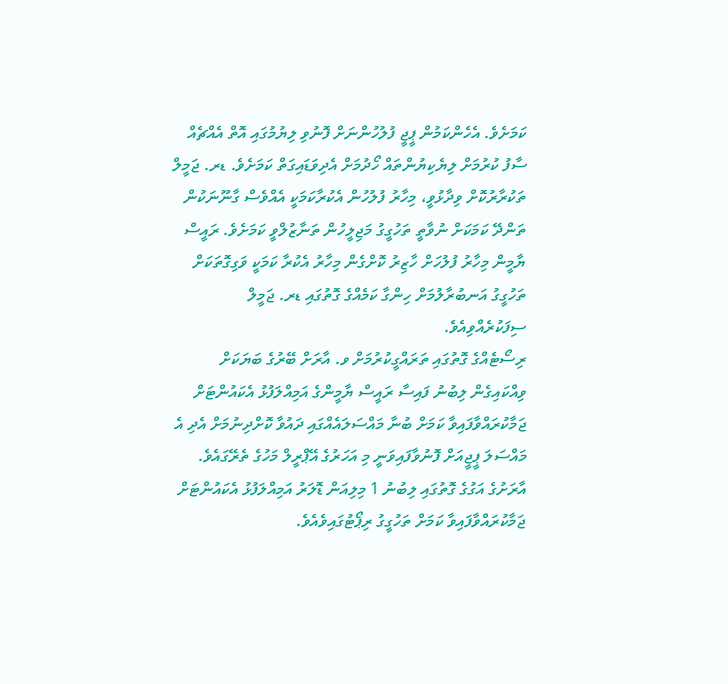ކަމަށެވެ. އެހެންކަމުން ޕީޖީ ފުލުހުންނަށް ފޮނުވި ލިޔުމުގައި އޮތް އެއްޗެއް ސާފު ކުރުމަށް ލިޔެކިޔުންތައް ހޯދުމަށް އެދިވަޑައިގަތް ކަމަށެވެ. ޑރ. ޖަމީލް ތަކުރާރުކޮށް ވިދާޅުވީ، މިހާރު ފުލުހުން އެކުރާކަމަކީ އެއްވެސް ގާނޫނަކުން ތަންދޭ ކަމަކަށް ނުވާތީ ތަހުގީގު މަޖިލީހުން ތަނާޒުލްވީ ކަމަށެވެ. ރައީސް ޔާމީން މިހާރު ފުލުހަށް ހާޒިރު ކޮށްގެން މިހާރު އެކުރާ ކަމަކީ ވަގިގޮތަކަށް ތަހުގީގު އަނބުރާލުމަށް ހިންގާ ކަމެއްގެ ގޮތުގައި ޑރ. ޖަމީލް ސިފަކުރެއްވިއެވެ.
ރިސޯޓެއްގެ ގޮތުގައި ތަރައްގީކުރުމަށް ވ. އާރަށް ބޭރުގެ ބަޔަކަށް ވިއްކައިގެން ލިބުނު ފައިސާ ރައީސް ޔާމީންގެ އަމިއްލަފުޅު އެކައުންޓަށް ޖަމާކުރައްވާފައިވާ ކަމަށް ބުނާ މައްސަލައެއްގައި ދައުވާ ކޮށްދިނުމަށް އެދި އެ މައްސަލަ ޕީޖީއަށް ފޮނުވާފައިވަނީ މި އަހަރުގެ އޭޕްރީލް މަހުގެ ތެރޭގައެވެ. އާރަށުގެ އަގުގެ ގޮތުގައި ލިބުނު 1 މިލިއަން ޑޮލަރު އަމިއްލަފުޅު އެކައުންޓަށް ޖަމާކުރައްވާފައިވާ ކަމަށް ތަހުގީގު ރިޕޯޓުގައިވެއެވެ.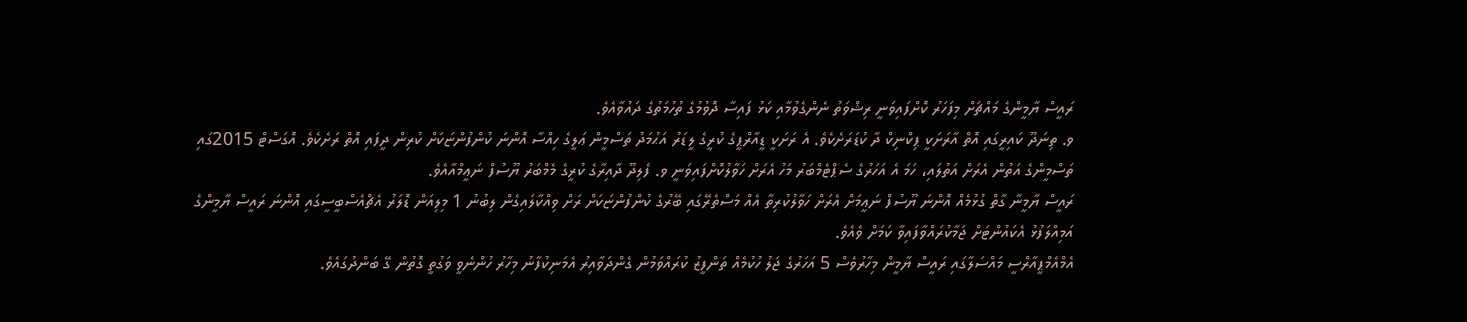ރައީސް ޔާމީންގެ މައްޗަށް މިފަހަރު ކޮށްފައިވަނީ ރިޝްވަތު ނެންގެވުމާއި ކަޅު ފައިސާ ދޮވުމުގެ ތުހުމަތުގެ ދައުވާއެވެ.
ވ. ތިނަދޫ ކައިރީގައި އޮތް އާރަށަކީ ޕިކްނިކް ދާ ކުޑަރަށެކެވެ. އެ ރަށަކީ ޑީއާރްޕީގެ ކުރީގެ ލީޑަރު އަޙުމަދު ތަސްމީން ޢަލީގެ ހިއްސާ އޮންނަ ކުންފުންޏަކަށް ކުރިން ދީފައި އޮތް ރަށެކެވެ. އޮގަސްޓް 2015ގައި ތަސްމީންގެ އަތުން އެރަށް އަތުލައި، ހަމަ އެ އަހަރުގެ ސެޕްޓެމްބަރު މަހު އެރަށް ހަވާލުކޮށްފައިވަނީ ވ. ފެލިދޫ ދާއިރާގެ ކުރީގެ މެމްބަރު ޔޫސުފް ނަޢީމްއާއެވެ.
ރައީސް ޔާމީނާ ގާތް ގުޅުމެއް އޮންނަ ޔޫސުފް ނަޢީމަށް އެރަށް ހަވާލުކުރިތާ އެއް މަސްތެރޭގައި ބޭރުގެ ކުންފުންޏަކަށް ރަށް ވިއްކާލައިގެން ލިބުނު 1 މިލިއަން ޑޮލަރު އެޗްއެސްބީސީގައި އޮންނަ ރައީސް ޔާމީންގެ އަމިއްލަފުޅު އެކައުންޓަށް ޖަމާކުރައްވާފައިވާ ކަމަށް ވެއެވެ.
އެމްއެމްޕީއާރްސީ މައްސަލާގައި ރައީސް ޔާމީން މިހާރުވެސް 5 އަހަރުގެ ޖަލު ހުކުމެއް ތަންފީޒު ކުރައްވަމުން ގެންދަވާއިރު އެމަނިކުފާނު މިހާރު ހުންނެވީ ވަގުތީ ގޮތުން ގޭ ބަންދުގައެވެ.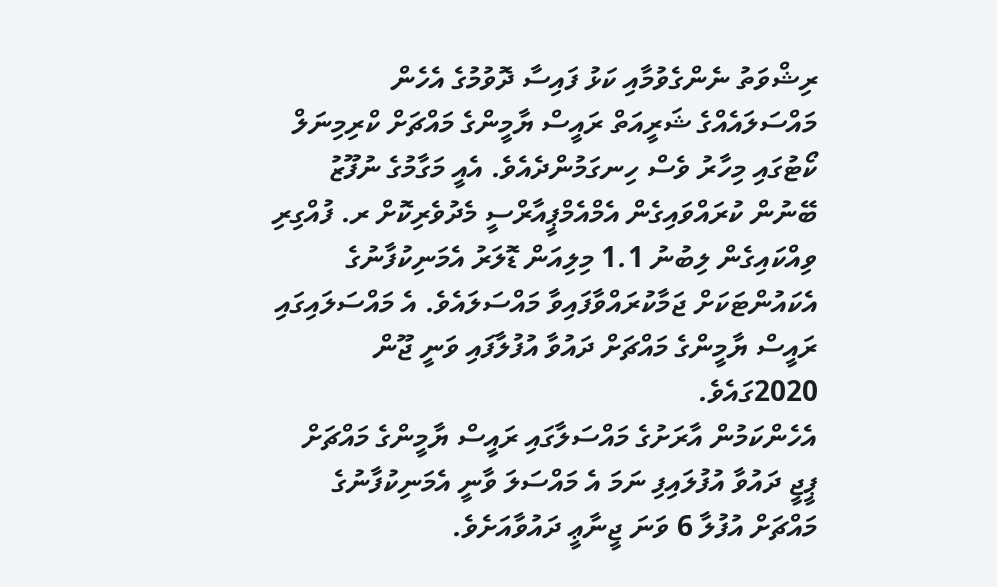ރިޝްވަތު ނެންގެވުމާއި ކަޅު ފައިސާ ދޮވުމުގެ އެހެން މައްސަލައެއްގެ ޝަރީއަތް ރައީސް ޔާމީންގެ މައްޗަށް ކްރިމިނަލް ކޯޓުގައި މިހާރު ވެސް ހިނގަމުންދެއެވެ. އެއީ މަގާމުގެ ނުފޫޒު ބޭނުން ކުރައްވައިގެން އެމްއެމްޕީއާރްސީ މެދުވެރިކޮށް ރ. ފުއްގިރި ވިއްކައިގެން ލިބުނު 1.1 މިލިއަން ޑޮލަރު އެމަނިކުފާނުގެ އެކައުންޓަކަށް ޖަމާކުރައްވާފައިވާ މައްސަލައެވެ. އެ މައްސަލައިގައި ރައީސް ޔާމީންގެ މައްޗަށް ދައުވާ އުފުލާފައި ވަނީ ޖޫން 2020ގައެވެ.
އެހެންކަމުން އާރަށުގެ މައްސަލާގައި ރައީސް ޔާމީންގެ މައްޗަށް ޕީޖީ ދައުވާ އުފުލައިފި ނަމަ އެ މައްސަލަ ވާނީ އެމަނިކުފާނުގެ މައްޗަށް އުފުލާ 6 ވަނަ ޖީނާޢީ ދައުވާއަށެވެ.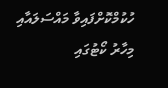ހުކުމްކޮށްފައިވާ މައްސަލައާއި މިހާރު ކޯޓުގައި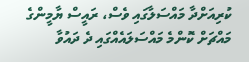ކުރިއަށްދާ މައްސަލާގައި ވެސް، ރައީސް ޔާމީންގެ މައްޗަށް ކޮންމެ މައްސަލައެއްގައި ދެ ދައުވާ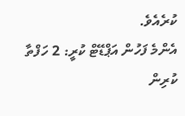ކުރެއެވެ.
އެންމެ ފަހުން އަޕްޑޭޓް ކުރީ: 2 ހަފްތާ ކުރިން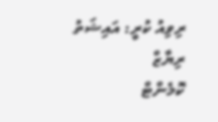ރިވިއު ކުރީ: އައިޝަތު ރިޔާޒް
ކޮމެންޓް